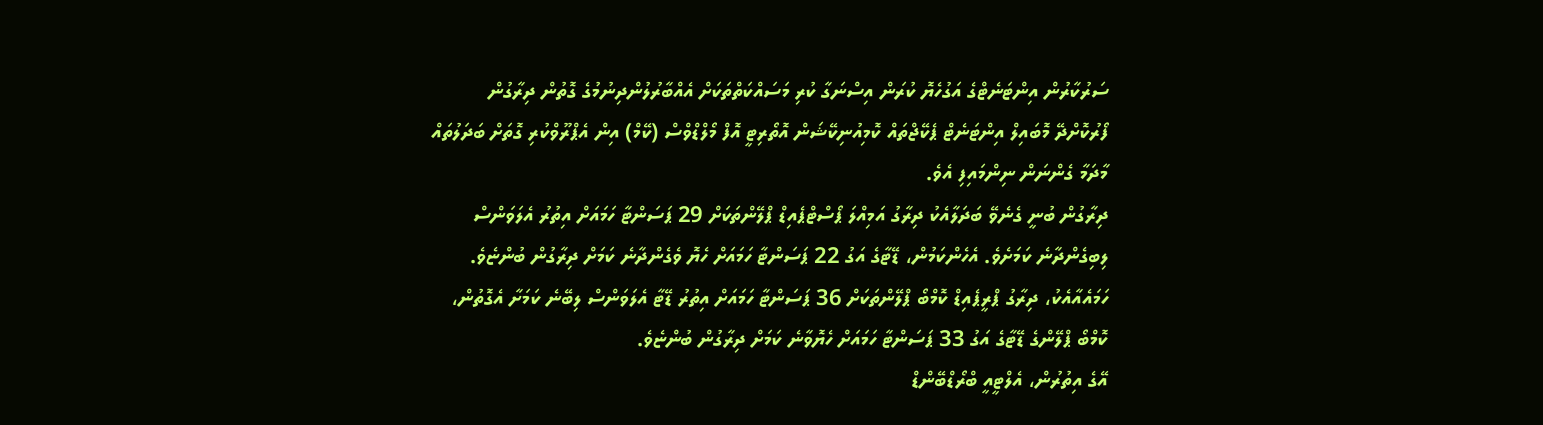ސަރުކާރުން އިންޓަނެޓްގެ އަގުހެޔޮ ކުރަން އިސްނަގާ ކުރި މަސައްކަތްތަކަށް އެއްބާރުލުންދިނުމުގެ ގޮތުން ދިރާގުން ފޯރުކޮށްދޭ މޮބައިލް އިންޓަނެޓް ޕެކޭޖްތައް ކޮމިއުނިކޭޝަން އޮތޯރިޓީ އޮފް މޯލްޑްވްސް (ކޭމް) އިން އެޕްރޫވްކުރި ގޮތަށް ބަދަލުތައް މާދަމާ ގެންނަން ނިންމައިފި އެވެ.
ދިރާގުން ބުނީ ގެނެވޭ ބަދަލާއެކު ދިރާގު އަމިއްލަ ޕޯސްޓްޕެއިޑް ޕްލޭންތަކަށް 29 ޕަސަންޓާ ހަމައަށް އިތުރު އެލަވަންސް ލިބިގެންދާނެ ކަމަށެވެ. އެހެންކަމުން، ޑޭޓާގެ އަގު 22 ޕަސަންޓާ ހަމައަށް ހެޔޮ ވެގެންދާނެ ކަމަށް ދިރާގުން ބުންޏެވެ.
ހަމައެއާއެކު، ދިރާގު ޕްރީޕެއިޑް ކޮމްބޯ ޕްލޭންތަކަށް 36 ޕަސަންޓާ ހަމައަށް އިތުރު ޑޭޓާ އެލަވަންސް ލިބޭނެ ކަމަށާ އެގޮތުން، ކޮމްބޯ ޕްލޭންގެ ޑޭޓާގެ އަގު 33 ޕަސަންޓާ ހަމައަށް ހެޔޮވާނެ ކަމަށް ދިރާގުން ބުންޏެވެ.
އޭގެ އިތުރުން، އެލްޓީއީ ބްރޯޑްބޭންޑް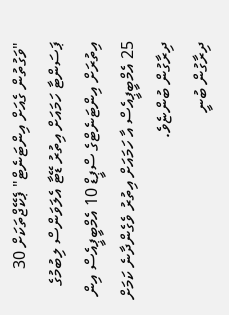"ވަގުތުން ގެއަށް އިންޓަނެޓް" ޕެކޭޖްތަކަށް 30 ޕަސަންޓާ ހަމައަށް އިތުރު ޑޭޓާ އެލަވަންސް ލިބުމުގެ އިތުރަށް އިންޓަނެޓްގެ ސްޕީޑް 10 އެމްބީޕީއެސް އިން 25 އެމްބީޕީއެސް އާ ހަމައަށް އިތުރު ވެގެންދާނެ ކަމަށް ދިރާގުން ބުންޏެވެ.
ދިރާގުން ބުނީ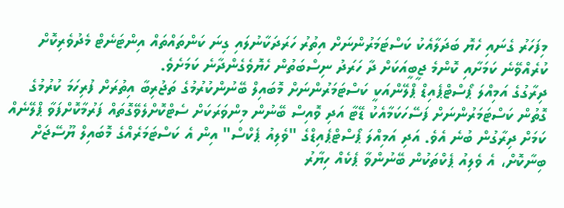މިފަހަރު ގެނައި ހެޔޮ ބަދަލާއެކު ކަސްޓަމަރުންނަށް އިތުރު ހަރަދަކާނުލައި ގިނަ ކަންތައްތައް އިންޓަނެޓް މެދުވެރިކޮށް ކުރެއްވޭނެ ކަމަށާއި ކޮންމެ ޖީބީއަކަށް ދާ ހަރަދު ނިސްބަތުން ހެޔޮވެގެންދާނެ ކަމަށެވެ.
ދިރާގުގެ އަމިއްލަ ޕޯސްޓްޕެއިޑް ޕްލޭންއަކީ ކަސްޓަމަރުންނަށް މޮބައިލް ބޭނުންކުރުމުގެ ތަޖުރިބާ އިތުރަށް ފުރިހަމަ ކުރުމުގެ ގޮތުން ކަސްޓަމަރުންނަށް ފަސޭހަކަމާއެކު ޑޭޓާ އަދި ވޮއިސް ބޭނުން މިންވަރަކަށް ސެޓްކޮށްލެވޭގޮތައް ފަރުމާކޮށްފަވާ ޕްލޭނެއް ކަމަށް ދިރާގުން ބުނެ އެވެ. އަދި އަމިއްލަ ޕޯސްޓްޕެއިޑްގެ "ވެލިއު ޕެކްސް" އިން އެ ކަސްޓަމަރެއްގެ މޮބައިލް ޔޫސޭޖަށް ބިނާކޮށް، އެ ވެލިއު ޕެކްތަކުން ބޭނުންވާ ޕެކެއް ހިޔާރު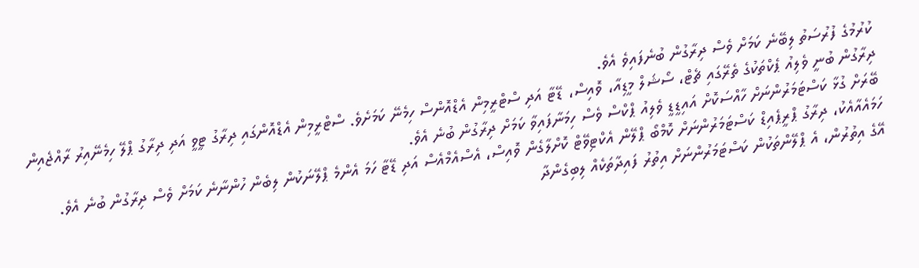ކުރުމުގެ ފުރުސަތު ލިބޭނެ ކަމަށް ވެސް ދިރާގުން ބުނެފައިވެ އެވެ.
ދިރާގުން ބުނީ ވެލިއު ޕެކްތަކުގެ ތެރޭގައި ޗެޓް، ސޯޝަލް މީޑިއާ، ވޮއިސް، ޑޭޓާ އަދި ސްޓްރީމިން އެޑްއޮންސް ހިމެނޭ ކަމަށެވެ. ސްޓްރީމިން އެޑްއޮންގައި ދިރާގު ޓީވީ އަދި ދިރާގު ޕްލޭ ހިމެނޭއިރު ރާއްޖެއިން ބޭރަށް ގުޅާ ކަސްޓަމަރުންނަށް ހާއްސަކޮށް އައިޑީޑީ ވެލިއު ޕްކްސް ވެސް ހިމަނާފައިވާ ކަމަށް ދިރާގުން ބުނެ އެވެ.
ހަމައެއާއެކު، ދިރާގު ޕްރީޕެއިޑް ކަސްޓަމަރުންނަށް ކޮމްބޯ ޕްލޭން އެކްޓިވޭޓް ކޮށްލާގެން ވޮއިސް، އެސްއެމްއެސް އަދި ޑޭޓާ ހަމަ އެންމެ ޕްލޭނަކުން ލިބެން ހުންނާނެ ކަމަށް ވެސް ދިރާގުން ބުނެ އެވެ.
އޭގެ އިތުރުން، އެ ޕްލޭންތަކުން ކަސްޓަމަރުންނަށް އިތުރު ފައިދާތަކެއް ލިބިގެންދާ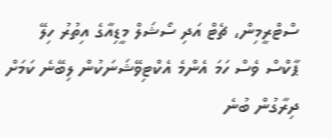ސްޓްރީމިން، ޗެޓް އަދި ސޯޝަލް މީޑިއާގެ އިތުރު ހިލޭ ޕާކްސް ވެސް ހަމަ އެންމެ އެކްޓިވޭޝަނަކުން ލިބޭނެ ކަމަށް ދިރާގުން ބުނެ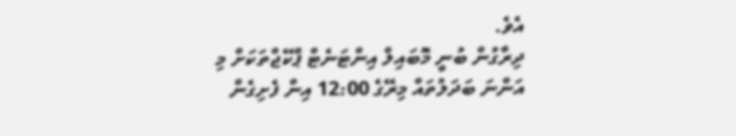އެވެ.
ދިރާގުން ބުނީ މޮބައިލް އިންޓަނެޓް ޕްކޭޖްތަކަށް މި އަންނަ ބަދަލުތައް މިރޭގެ 12:00 އިން ފެށިގެން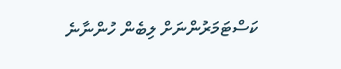ކަސްޓަމަރުންނަށް ލިބެން ހުންނާނެ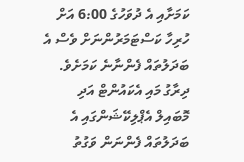ކަމަށާއި އެ ދުވަހުގެ 6:00 އަށް ހުރިހާ ކަސްޓަމަރުންނަށް ވެސް އެ ބަދަލުތައް ފެންނާނެ ކަމަށެވެ. ދިރާގު މައި އެކައުންޓް އަދި މޮބައިލް އެޕްލިކޭޝަންގައި އެ ބަދަލުތައް ފެންނަން ވަގުތު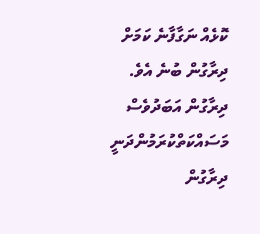ކޮޅެއް ނަގާފާނެ ކަމަށް ދިރާގުން ބުނެ އެވެ.
ދިރާގުން އަބަދުވެސް މަސައްކަތްކުރަމުންދަނީ ދިރާގުން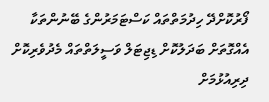ފޯރުކޮށްދޭ ހިދުމަތްތައް ކަސްޓަމަރުންގެ ބޭނުންތަކާ އެއްގޮތަށް ބަދަލުކޮށް ޑިޖިޓަލް ވަސީލަތްތައް މެދުވެރިކޮށް ދިރިއުޅުމަށް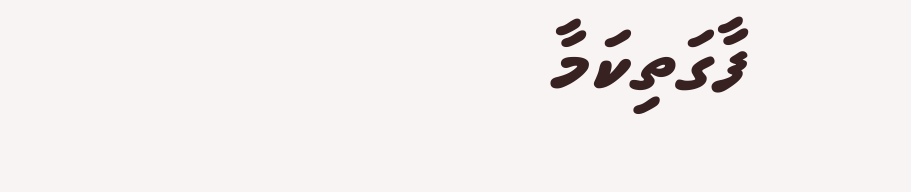ފާގަތިކަމާ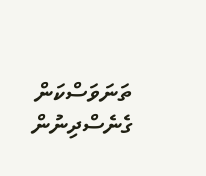ތަނަވަސްކަން ގެނެސްދިނުން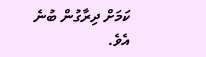ކަމަށް ދިރާގުން ބުނެ އެވެ.